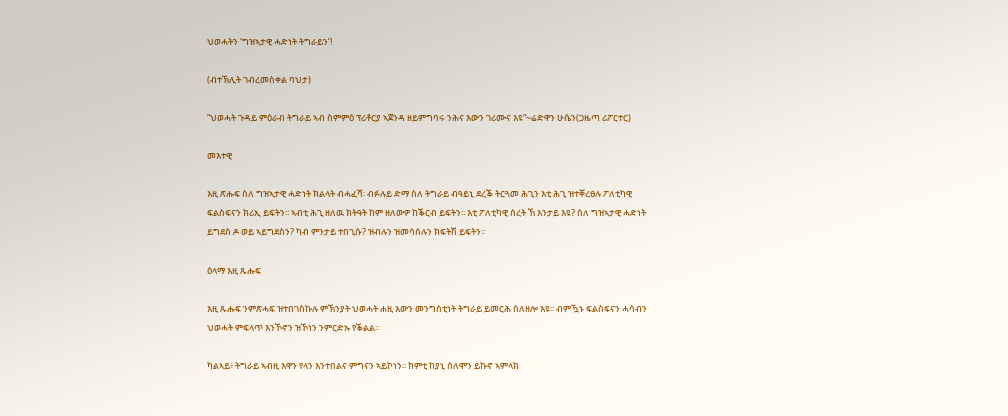ህወሓትን ‘ግዝኣታዊ ሓድነት ትግራይን’!

(ብተኽሊት ገብረመስቀል ባህታ)

“ህወሓት ጉዳይ ምዕራብ ትግራይ ኣብ ስምምዕ ፕሪቶርያ ኣጀንዳ ዘይምግባሩ ንሕና እውን ገሪሙና እዩ”~ሬድዋን ሁሴን(ጋዜጣ ሪፖርተር)

መእተዊ

እዚ ጽሑፍ ስለ ግዝኣታዊ ሓድነት ክልላት ብሓፈሻ፡ ብፉሉይ ድማ ስለ ትግራይ ብዓይኒ ደረቕ ትርጓመ ሕጊን እቲ ሕጊ ዝተቐረፀሉ ፖለቲካዊ ፍልስፍናን ክሪኢ ይፍትን፡፡ ኣብቲ ሕጊ ዘለዉ ክትዓት ከም ዘለውዎ ከቕርብ ይፍትን፡፡ እቲ ፖለቲካዊ ሰረት ኸ እንታይ እዩ? ስለ ግዝኣታዊ ሓድነት ይግደስ ዶ ወይ ኣይግደስን? ካብ ምንታይ ተበጊሱ? ዝብሉን ዝመሳሰሉን ክፍትሽ ይፍትን፡፡

ዕላማ እዚ ጹሑፍ

እዚ ጹሑፍ ንምጽሓፍ ዝተበገስኩሉ ምኽንያት ህወሓት ሐዚ እውን መንግስቲነት ትግራይ ይመርሕ ስለዘሎ እዩ፡፡ ብምዃኑ ፍልስፍናን ሓሳብን ህወሓት ምፍላጥ እንኾኖን ዝኾነን ንምርድኡ የቕልል፡፡

ካልኣይ፥ ትግራይ ኣብዚ እዋን የላን እንተበልና ምግናን ኣይኮነን፡፡ ከምቲ ከያኒ ሰለሞን ይኩኖ ኣምላክ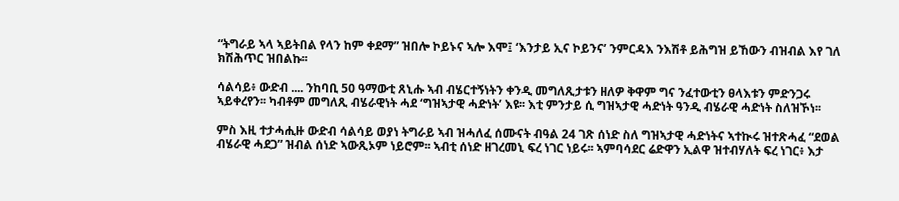“ትግራይ ኣላ ኣይትበል የላን ከም ቀደማ” ዝበሎ ኮይኑና ኣሎ እሞ፤ ‘እንታይ ኢና ኮይንና’ ንምርዳእ ንእሽቶ ይሕግዝ ይኸውን ብዝብል እየ ገለ ክሽሕጥር ዝበልኩ፡፡

ሳልሳይ፥ ውድብ .... ንከባቢ 50 ዓማውቲ ጸኒሑ ኣብ ብሄርተኝነትን ቀንዲ መግለጺታቱን ዘለዎ ቅዋም ግና ንፈተውቲን ፀላእቱን ምድንጋሩ ኣይቀረየን፡፡ ካብቶም መግለጺ ብሄራዊነት ሓደ ‘ግዝኣታዊ ሓድነት’ እዩ፡፡ እቲ ምንታይ ሲ ግዝኣታዊ ሓድነት ዓንዲ ብሄራዊ ሓድነት ስለዝኾነ፡፡

ምስ እዚ ተታሓሒዙ ውድብ ሳልሳይ ወያነ ትግራይ ኣብ ዝሓለፈ ሰሙናት ብዓል 24 ገጽ ሰነድ ስለ ግዝኣታዊ ሓድነትና ኣተኲሩ ዝተጽሓፈ “ደወል ብሄራዊ ሓደጋ” ዝብል ሰነድ ኣውጺኦም ነይሮም፡፡ ኣብቲ ሰነድ ዘገረመኒ ፍረ ነገር ነይሩ፡፡ ኣምባሳደር ሬድዋን ኢልዋ ዝተብሃለት ፍረ ነገር፥ እታ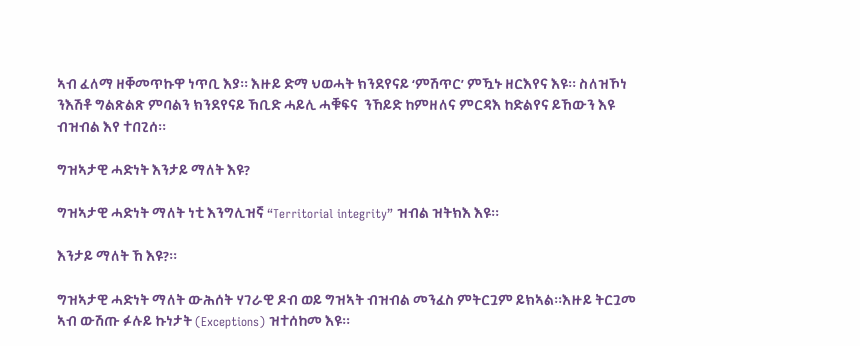ኣብ ፈለማ ዘቐመጥኩዋ ነጥቢ እያ፡፡ እዙይ ድማ ህወሓት ክንደየናይ ‘ምሽጥር’ ምዃኑ ዘርእየና እዩ፡፡ ስለዝኾነ ንእሽቶ ግልጽልጽ ምባልን ክንደየናይ ኸቢድ ሓይሊ ሓቑፍና  ንኸይድ ከምዘለና ምርዳእ ከድልየና ይኸውን እዩ ብዝብል እየ ተበጊሰ፡፡

ግዝኣታዊ ሓድነት እንታይ ማለት እዩ?

ግዝኣታዊ ሓድነት ማለት ነቲ እንግሊዝኛ “Territorial integrity” ዝብል ዝትክእ እዩ፡፡

እንታይ ማለት ኸ እዩ?፡፡

ግዝኣታዊ ሓድነት ማለት ውሕሰት ሃገራዊ ዶብ ወይ ግዝኣት ብዝብል መንፈስ ምትርጓም ይክኣል፡፡እዙይ ትርጓመ ኣብ ውሽጡ ፉሉይ ኩነታት (Exceptions) ዝተሰከመ እዩ፡፡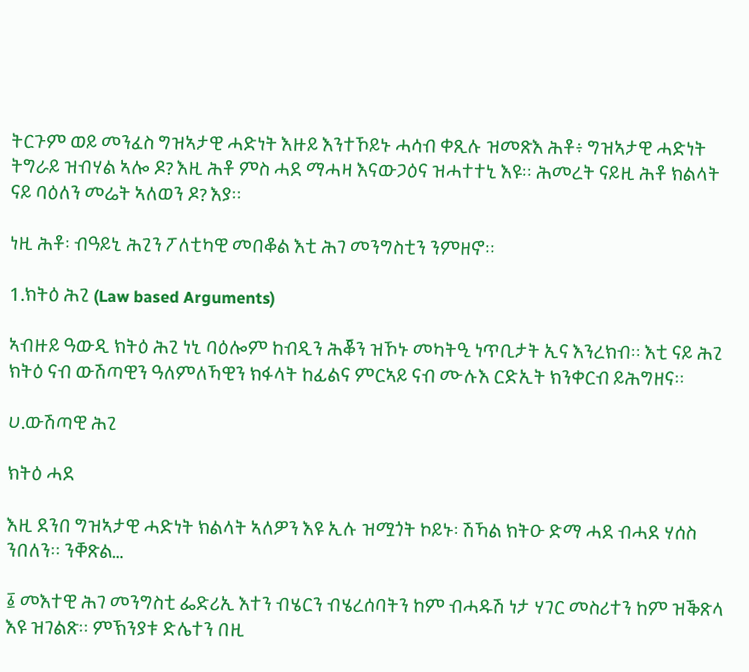ትርጉም ወይ መንፈስ ግዝኣታዊ ሓድነት እዙይ እንተኾይኑ ሓሳብ ቀጺሉ ዝመጽእ ሕቶ፥ ግዝኣታዊ ሓድነት ትግራይ ዝብሃል ኣሎ ዶ? እዚ ሕቶ ምስ ሓደ ማሓዛ እናውጋዕና ዝሓተተኒ እዩ፡፡ ሕመረት ናይዚ ሕቶ ክልላት ናይ ባዕለን መሬት ኣለወን ዶ? እያ፡፡

ነዚ ሕቶ፡ ብዓይኒ ሕጊን ፖለቲካዊ መበቆል እቲ ሕገ መንግስቲን ንምዘኖ፡፡

1.ክትዕ ሕጊ (Law based Arguments)

ኣብዙይ ዓውዲ ክትዕ ሕጊ ነኒ ባዕሎም ከብዲን ሕቖን ዝኾኑ መካትዒ ነጥቢታት ኢና እንረክብ፡፡ እቲ ናይ ሕጊ ክትዕ ናብ ውሽጣዊን ዓለምለኻዊን ክፋላት ከፊልና ምርኣይ ናብ ሙሉእ ርድኢት ክንቀርብ ይሕግዘና፡፡

ሀ.ውሽጣዊ ሕጊ

ክትዕ ሓደ

እዚ ደንበ ግዝኣታዊ ሓድነት ክልላት ኣለዎን እዩ ኢሉ ዝሟጎት ኮይኑ፡ ሽኻል ክትዑ ድማ ሓደ ብሓደ ሃሰስ ንበለን፡፡ ንቐጽል…

፩ መእተዊ ሕገ መንግስቲ ፌድሪኢ እተን ብሄርን ብሄረሰባትን ከም ብሓዱሽ ነታ ሃገር መስሪተን ከም ዝቕጽላ እዩ ዝገልጽ፡፡ ምኽንያቱ ድሌተን በዚ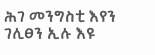ሕገ መንግስቲ እየን ገሊፀን ኢሉ እዩ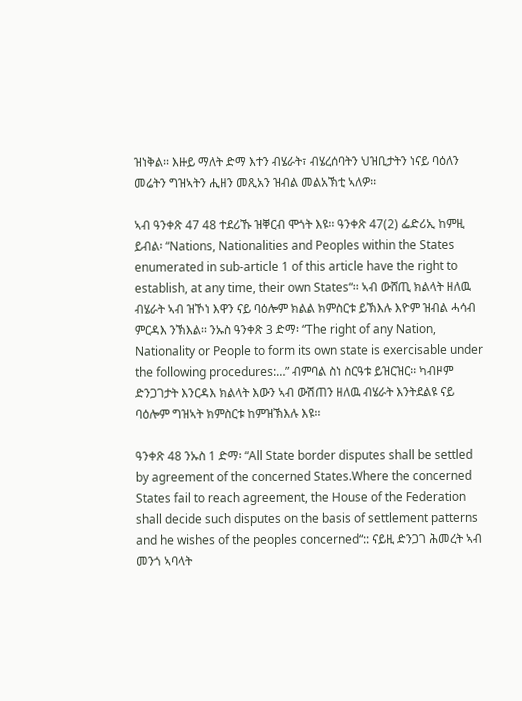ዝነቅል፡፡ እዙይ ማለት ድማ እተን ብሄራት፣ ብሄረሰባትን ህዝቢታትን ነናይ ባዕለን መሬትን ግዝኣትን ሒዘን መጺአን ዝብል መልአኽቲ ኣለዎ፡፡

ኣብ ዓንቀጽ 47 48 ተደሪኹ ዝቐርብ ሞጎት እዩ፡፡ ዓንቀጽ 47(2) ፌድሪኢ ከምዚ ይብል፡ “Nations, Nationalities and Peoples within the States enumerated in sub-article 1 of this article have the right to establish, at any time, their own States“፡፡ ኣብ ውሸጢ ክልላት ዘለዉ ብሄራት ኣብ ዝኾነ እዋን ናይ ባዕሎም ክልል ክምስርቱ ይኽእሉ እዮም ዝብል ሓሳብ ምርዳእ ንኽእል፡፡ ንኡስ ዓንቀጽ 3 ድማ፡ “The right of any Nation, Nationality or People to form its own state is exercisable under the following procedures:…” ብምባል ስነ ስርዓቱ ይዝርዝር፡፡ ካብዞም ድንጋገታት እንርዳእ ክልላት እውን ኣብ ውሽጠን ዘለዉ ብሄራት እንትደልዩ ናይ ባዕሎም ግዝኣት ክምስርቱ ከምዝኽእሉ እዩ፡፡

ዓንቀጽ 48 ንኡስ 1 ድማ፡ “All State border disputes shall be settled by agreement of the concerned States.Where the concerned States fail to reach agreement, the House of the Federation shall decide such disputes on the basis of settlement patterns and he wishes of the peoples concerned“:: ናይዚ ድንጋገ ሕመረት ኣብ መንጎ ኣባላት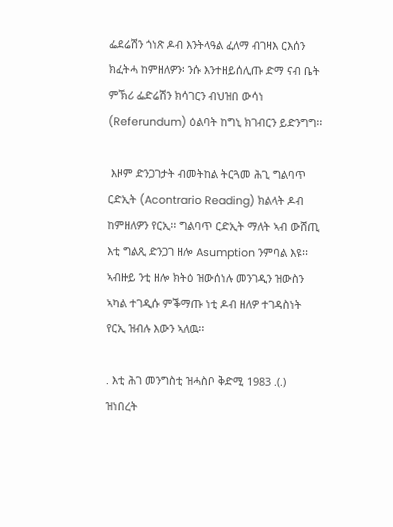ፌደሬሽን ጎነጽ ዶብ እንትላዓል ፈለማ ብገዛእ ርእሰን ክፈትሓ ከምዘለዎን፡ ንሱ እንተዘይሰሊጡ ድማ ናብ ቤት ምኽሪ ፌድሬሽን ክሳገርን ብህዝበ ውሳነ (Referundum) ዕልባት ከግኒ ክገብርን ይድንግግ፡፡

 እዞም ድንጋገታት ብመትከል ትርጓመ ሕጊ ግልባጥ ርድኢት (Acontrario Reading) ክልላት ዶብ ከምዘለዎን የርኢ፡፡ ግልባጥ ርድኢት ማለት ኣብ ውሸጢ እቲ ግልጺ ድንጋገ ዘሎ Asumption ንምባል እዩ፡፡ ኣብዙይ ንቲ ዘሎ ክትዕ ዝውሰነሉ መንገዲን ዝውስን ኣካል ተገዲሱ ምቕማጡ ነቲ ዶብ ዘለዎ ተገዳስነት የርኢ ዝብሉ እውን ኣለዉ፡፡

. እቲ ሕገ መንግስቲ ዝሓስቦ ቅድሚ 1983 .(.) ዝነበረት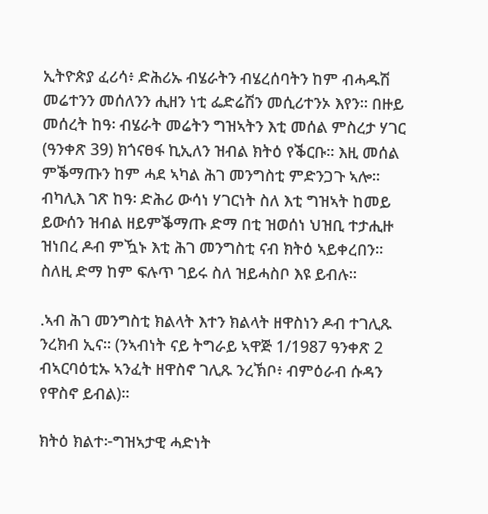ኢትዮጵያ ፈሪሳ፥ ድሕሪኡ ብሄራትን ብሄረሰባትን ከም ብሓዱሽ መሬተንን መሰለንን ሒዘን ነቲ ፌድሬሽን መሲሪተንኦ እየን፡፡ በዙይ መሰረት ከዓ፡ ብሄራት መሬትን ግዝኣትን እቲ መሰል ምስረታ ሃገር (ዓንቀጽ 39) ክጎናፀፋ ኪኢለን ዝብል ክትዕ የቕርቡ፡፡ እዚ መሰል ምቕማጡን ከም ሓደ ኣካል ሕገ መንግስቲ ምድንጋጉ ኣሎ፡፡ ብካሊእ ገጽ ከዓ፡ ድሕሪ ውሳነ ሃገርነት ስለ እቲ ግዝኣት ከመይ ይውሰን ዝብል ዘይምቕማጡ ድማ በቲ ዝወሰነ ህዝቢ ተታሒዙ ዝነበረ ዶብ ምዃኑ እቲ ሕገ መንግስቲ ናብ ክትዕ ኣይቀረበን፡፡ ስለዚ ድማ ከም ፍሉጥ ገይሩ ስለ ዝይሓስቦ እዩ ይብሉ፡፡

.ኣብ ሕገ መንግስቲ ክልላት እተን ክልላት ዘዋስነን ዶብ ተገሊጹ ንረክብ ኢና። (ንኣብነት ናይ ትግራይ ኣዋጅ 1/1987 ዓንቀጽ 2 ብኣርባዕቲኡ ኣንፈት ዘዋስኖ ገሊጹ ንረኽቦ፥ ብምዕራብ ሱዳን የዋስኖ ይብል)፡፡

ክትዕ ክልተ፦ግዝኣታዊ ሓድነት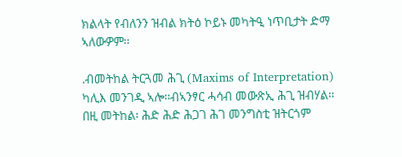ክልላት የብለንን ዝብል ክትዕ ኮይኑ መካትዒ ነጥቢታት ድማ ኣለውዎም፡፡

.ብመትከል ትርጓመ ሕጊ (Maxims of Interpretation) ካሊእ መንገዲ ኣሎ፡፡ብኣንፃር ሓሳብ መውጽኢ ሕጊ ዝብሃል፡፡ በዚ መትከል፡ ሕድ ሕድ ሕጋገ ሕገ መንግስቲ ዝትርጎም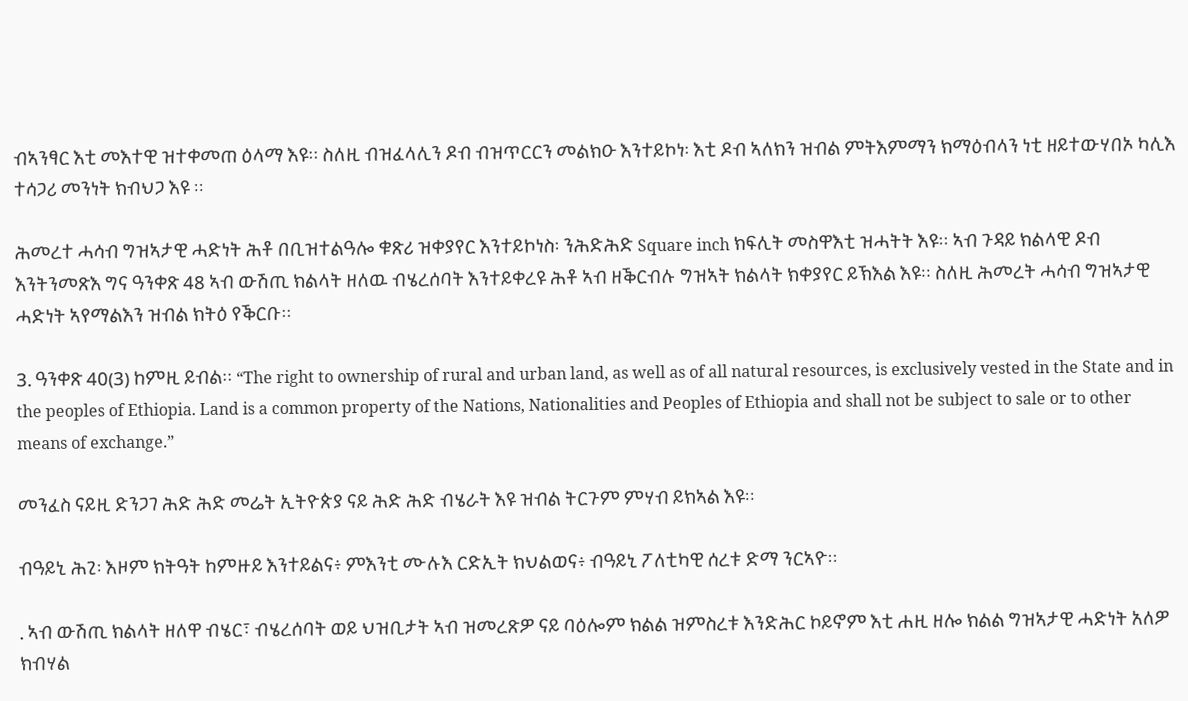ብኣንፃር እቲ መእተዊ ዝተቀመጠ ዕላማ እዩ፡፡ ስለዚ ብዝፈላሊን ዶብ ብዝጥርርን መልክዑ እንተይኮነ፡ እቲ ዶብ ኣለክን ዝብል ምትእምማን ክማዕብላን ነቲ ዘይተውሃበኦ ካሊእ ተሳጋሪ መንነት ክብህጋ እዩ ፡፡

ሕመረተ ሓሳብ ግዝኣታዊ ሓድነት ሕቶ በቢዝተልዓሎ ቁጽሪ ዝቀያየር እንተይኮነስ፡ ንሕድሕድ Square inch ክፍሊት መስዋእቲ ዝሓትት እዩ፡፡ ኣብ ጉዳይ ክልላዊ ዶብ እንትንመጽእ ግና ዓንቀጽ 48 ኣብ ውሽጢ ክልላት ዘለዉ ብሄረሰባት እንተይቀረዩ ሕቶ ኣብ ዘቕርብሉ ግዝኣት ክልላት ክቀያየር ይኽእል እዩ፡፡ ስለዚ ሕመረት ሓሳብ ግዝኣታዊ ሓድነት ኣየማልእን ዝብል ክትዕ የቕርቡ፡፡

3. ዓንቀጽ 40(3) ከምዚ ይብል፡፡ “The right to ownership of rural and urban land, as well as of all natural resources, is exclusively vested in the State and in the peoples of Ethiopia. Land is a common property of the Nations, Nationalities and Peoples of Ethiopia and shall not be subject to sale or to other means of exchange.”

መንፈስ ናይዚ ድንጋገ ሕድ ሕድ መሬት ኢትዮጵያ ናይ ሕድ ሕድ ብሄራት እዩ ዝብል ትርጉም ምሃብ ይክኣል እዩ፡፡

ብዓይኒ ሕጊ፡ እዞም ክትዓት ከምዙይ እንተይልና፥ ምእንቲ ሙሉእ ርድኢት ክህልወና፥ ብዓይኒ ፖለቲካዊ ሰረቱ ድማ ንርኣዮ፡፡

. ኣብ ውሽጢ ክልላት ዘለዋ ብሄር፣ ብሄረሰባት ወይ ህዝቢታት ኣብ ዝመረጽዎ ናይ ባዕሎም ክልል ዝምስረቱ እንድሕር ኮይኖም እቲ ሐዚ ዘሎ ክልል ግዝኣታዊ ሓድነት አለዎ ክብሃል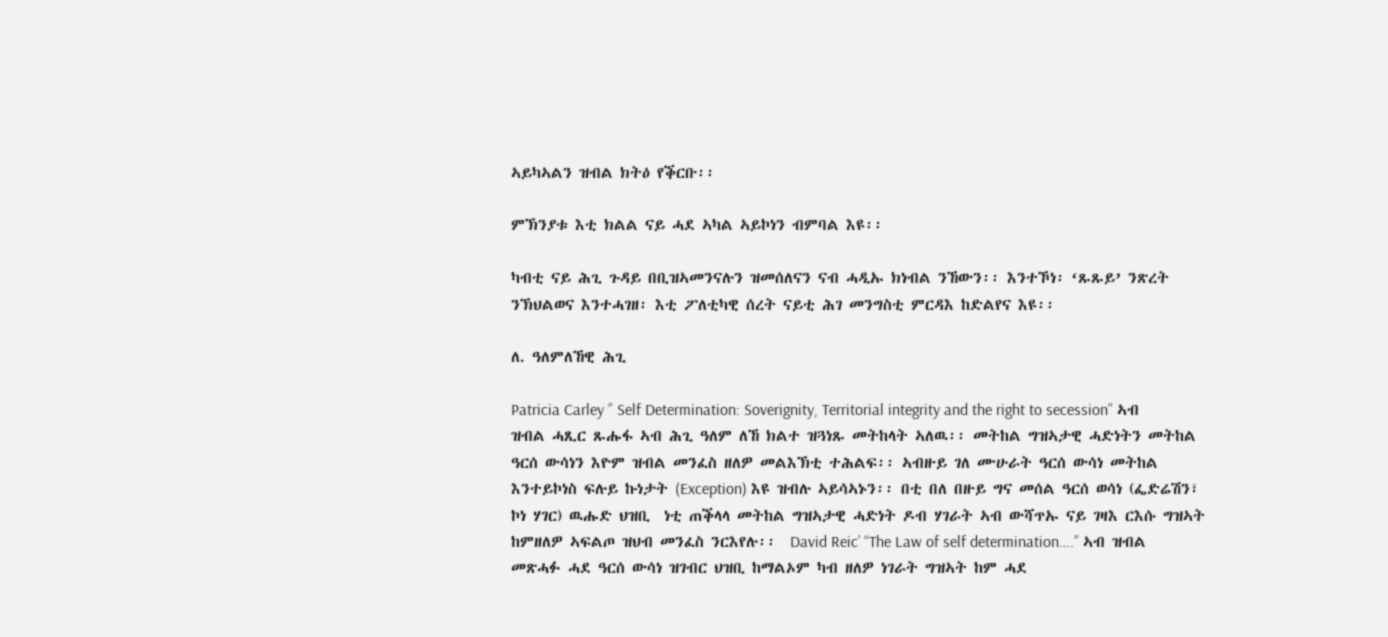ኣይካኣልን ዝብል ክትዕ የቕርቡ፡፡

ምኽንያቱ እቲ ክልል ናይ ሓደ ኣካል ኣይኮነን ብምባል እዩ፡፡

ካብቲ ናይ ሕጊ ጉዳይ በቢዝኣመንናሉን ዝመሰለናን ናብ ሓዲኡ ክነብል ንኸውን፡፡ እንተኾነ፡ ‘ጹጹይ’ ንጽረት ንኽህልወና እንተሓገዘ፡ እቲ ፖለቲካዊ ሰረት ናይቲ ሕገ መንግስቲ ምርዳእ ከድልየና እዩ፡፡

ለ. ዓለምለኸዊ ሕጊ

Patricia Carley ” Self Determination: Soverignity, Territorial integrity and the right to secession” ኣብ ዝብል ሓጺር ጹሑፋ ኣብ ሕጊ ዓለም ለኸ ክልተ ዝጓነጹ መትከላት ኣለዉ፡፡ መትከል ግዝኣታዊ ሓድነትን መትከል ዓርሰ ውሳነን እዮም ዝብል መንፈስ ዘለዎ መልእኽቲ ተሕልፍ፡፡ ኣብዙይ ገለ ሙሁራት ዓርሰ ውሳነ መትከል እንተይኮነስ ፍሉይ ኩነታት (Exception) እዩ ዝብሉ ኣይሳኣኑን፡፡ በቲ በለ በዙይ ግና መሰል ዓርሰ ወሳነ (ፌድሬሽን፣ ኮነ ሃገር) ዉሑድ ህዝቢ  ነቲ ጠቕላላ መትከል ግዝኣታዊ ሓድነት ዶብ ሃገራት ኣብ ውሻጥኡ ናይ ገዛእ ርእሱ ግዝኣት ከምዘለዎ ኣፍልጦ ዝህብ መንፈስ ንርእየሉ፡፡  David Reic’ “The Law of self determination….” ኣብ ዝብል መጽሓፉ ሓደ ዓርሰ ውሳነ ዝገብር ህዝቢ ከማልኦም ካብ ዘለዎ ነገራት ግዝኣት ከም ሓደ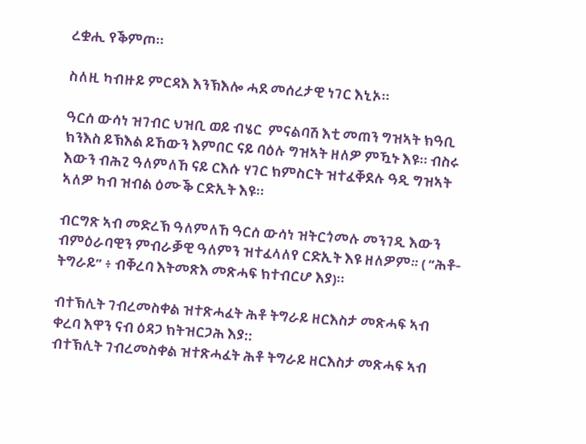ረቋሒ የቕምጦ፡፡

ስለዚ ካብዙይ ምርዳእ እንኽእሎ ሓደ መሰረታዊ ነገር እኒኦ፡፡

ዓርሰ ውሳነ ዝገብር ህዝቢ ወይ ብሄር  ምናልባሽ እቲ መጠን ግዝኣት ክዓቢ ክንእስ ይኽእል ይኸውን እምበር ናይ ባዕሉ ግዝኣት ዘለዎ ምዃኑ እዩ፡፡ ብስሩ  እውን ብሕጊ ዓለምለኸ ናይ ርእሱ ሃገር ክምስርት ዝተፈቐደሉ ዓዲ ግዝኣት ኣለዎ ካብ ዝብል ዕሙቕ ርድኢት እዩ፡፡

ብርግጽ ኣብ መድረኽ ዓለምለኸ ዓርሰ ውሳነ ዝትርጎመሉ መንገዲ እውን ብምዕራባዊን ምብራቓዊ ዓለምን ዝተፈላለየ ርድኢት እዩ ዘለዎም። ( “ሕቶ-ትግራይ” ፥ ብቐረባ እትመጽእ መጽሓፍ ክተብርሆ እያ)፡፡

ብተኽሊት ገብረመስቀል ዝተጽሓፈት ሕቶ ትግራይ ዘርእስታ መጽሓፍ ኣብ ቀረባ እዋን ናብ ዕዳጋ ክትዝርጋሕ እያ::
ብተኽሊት ገብረመስቀል ዝተጽሓፈት ሕቶ ትግራይ ዘርእስታ መጽሓፍ ኣብ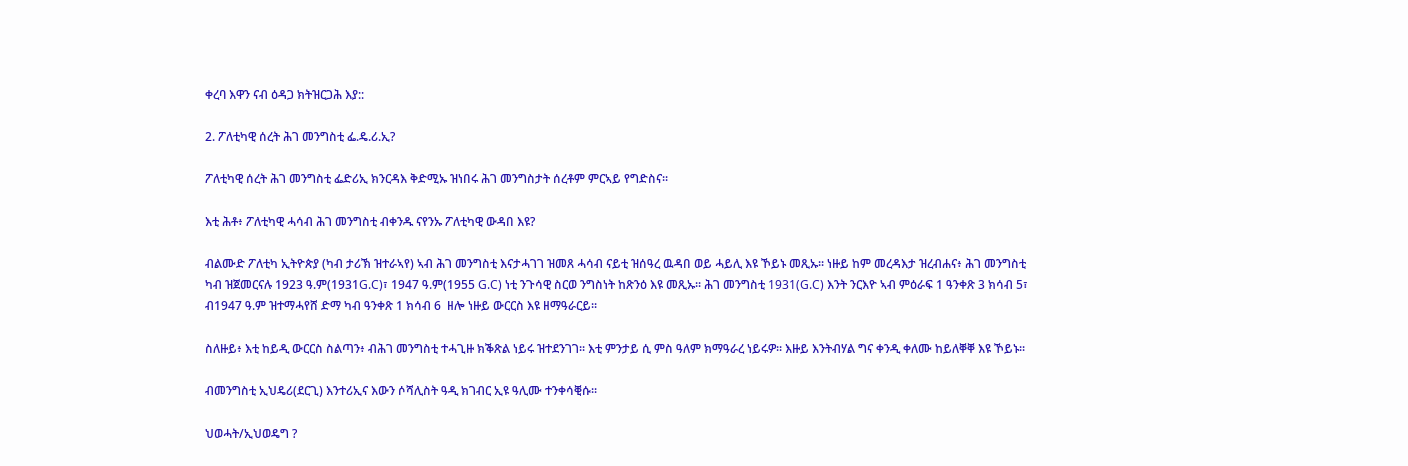ቀረባ እዋን ናብ ዕዳጋ ክትዝርጋሕ እያ::

2. ፖለቲካዊ ሰረት ሕገ መንግስቲ ፌ.ዴ.ሪ.ኢ?

ፖለቲካዊ ሰረት ሕገ መንግስቲ ፌድሪኢ ክንርዳእ ቅድሚኡ ዝነበሩ ሕገ መንግስታት ሰረቶም ምርኣይ የግድስና፡፡

እቲ ሕቶ፥ ፖለቲካዊ ሓሳብ ሕገ መንግስቲ ብቀንዱ ናየንኡ ፖለቲካዊ ውዳበ እዩ?

ብልሙድ ፖለቲካ ኢትዮጵያ (ካብ ታሪኽ ዝተራኣየ) ኣብ ሕገ መንግስቲ እናታሓገገ ዝመጸ ሓሳብ ናይቲ ዝሰዓረ ዉዳበ ወይ ሓይሊ እዩ ኾይኑ መጺኡ፡፡ ነዙይ ከም መረዳእታ ዝረብሐና፥ ሕገ መንግስቲ ካብ ዝጀመርናሉ 1923 ዓ.ም(1931G.C)፣ 1947 ዓ.ም(1955 G.C) ነቲ ንጉሳዊ ስርወ ንግስነት ከጽንዕ እዩ መጺኡ፡፡ ሕገ መንግስቲ 1931(G.C) እንት ንርእዮ ኣብ ምዕራፍ 1 ዓንቀጽ 3 ክሳብ 5፣ ብ1947 ዓ.ም ዝተማሓየሸ ድማ ካብ ዓንቀጽ 1 ክሳብ 6  ዘሎ ነዙይ ውርርስ እዩ ዘማዓራርይ፡፡

ስለዙይ፥ እቲ ከይዲ ውርርስ ስልጣን፥ ብሕገ መንግስቲ ተሓጊዙ ክቕጽል ነይሩ ዝተደንገገ፡፡ እቲ ምንታይ ሲ ምስ ዓለም ክማዓራረ ነይሩዎ፡፡ እዙይ እንትብሃል ግና ቀንዲ ቀለሙ ከይለቐቐ እዩ ኾይኑ፡፡

ብመንግስቲ ኢህዴሪ(ደርጊ) እንተሪኢና እውን ሶሻሊስት ዓዲ ክገብር ኢዩ ዓሊሙ ተንቀሳቒሱ፡፡

ህወሓት/ኢህወዴግ ?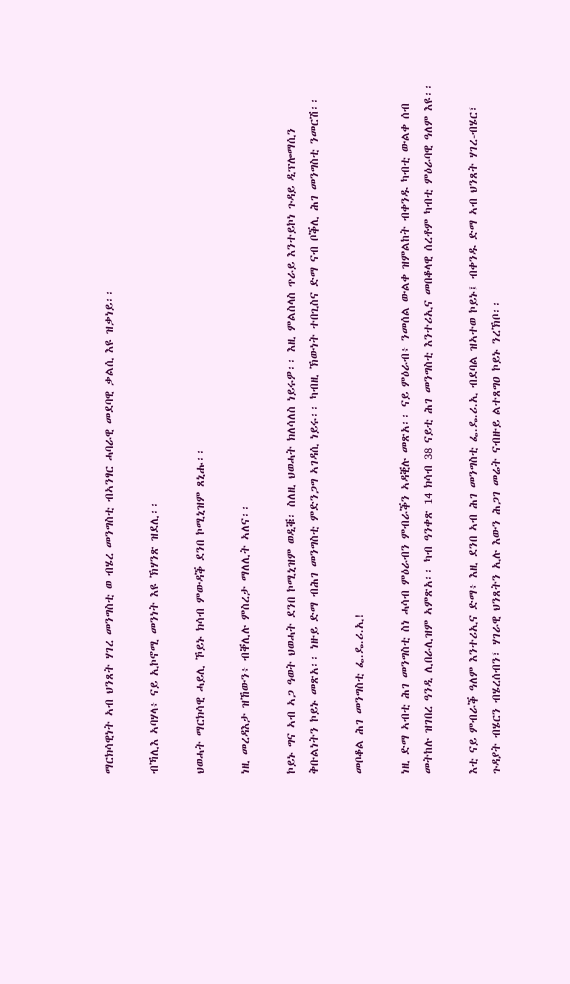ማርክሳዊነት ኣብ ህንጸት ሃገረ መንግስቲ ወ ብሄረ መንግስቲ ብኣንፃር ሓባራዊ መደባዊ ቃልሲ እዩ ዝቃነይ፡፡

ብኻሊእ ኣባሃላ፥ ናይ ኢኮኖሚ መንነት እዩ ኽሃንጽ ዝደሊ፡፡

ህወሓት ማርክሳዊ ሓይሊ ኾይኑ ክሳብ ምውዳቕ ደንበ ኮሚኒዝም ጸኒሑ፡፡

ነዚ መረዳእታ ዝኸውን፥ ብቐሊሉ ምስረታ ማለሊት ኣለና፡፡

ኮይኑ ግና ኣብ ኣጋ ዓወት ህወሓት ደንበ ኮሚኒዝም ወዲቑ፡ ስለዚ ህወሓት ክለሳለስ ነይሩዎ፡፡ እዚ ምልስላስ ጥራይ እንተይኮነ ጉዳይ ዲፕሎማሲን ቅቡልነትን ኮይኑ መጽአ፡፡ ነዙይ ድማ ብሕገ መንግስቲ ምድንጋግ ኣገዳሲ ነይሩ፡፡ ካብዚ ኽውነት ተበጊስና ድማ ናብ ቦቕሊ ሕገ መንግስቲ ንመርሽ፡፡

መቦቆል ሕገ መንግስቲ ፌ.ዴ.ሪ.ኢ!

ነዚ ድማ ኣብቲ ሕገ መንግስቲ ስነ ሓሳብ ምዕራብን ምብራቕን ኣዳቒሉ መጽአ፡፡ ናይ ምዕራብ፥ ንመሰል ውልቀ ዝምልከት ብቀንዱ ካብቲ ውልቀ ሰብ መትከሉ ዝገበረ ዓንዲ ሊበራሊዝም ኣምጽአ፡፡ ካብ ዓንቀጽ 14 ክሳብ 38 ናይቲ ሕገ መንግስቲ እንተሪኢና መበቆላዊ ሰረቶም ካብቲ ምዕራባዊ ዓለም እዩ፡፡

እቲ ናይ ምብራቕ ዓለም እንተሪኢና ድማ፥ እዚ ደንበ ኣብ ሕገ መንግስቲ ፌ.ዴ.ሪ.ኢ ብደባል ዝኣተወ ኮይኑ፤ ብቀንዱ ድማ ኣብ ህንጸት ሃገረ-ብሄር፣ ጉዳያት ብሄርን ብሄረሰብን፣ ሃገራዊ ህንጸትን ኢሉ እውን ሕጋገ መሬት ናብዙይ ልተጸግዐ ኮይኑ ንረኽቦ፡፡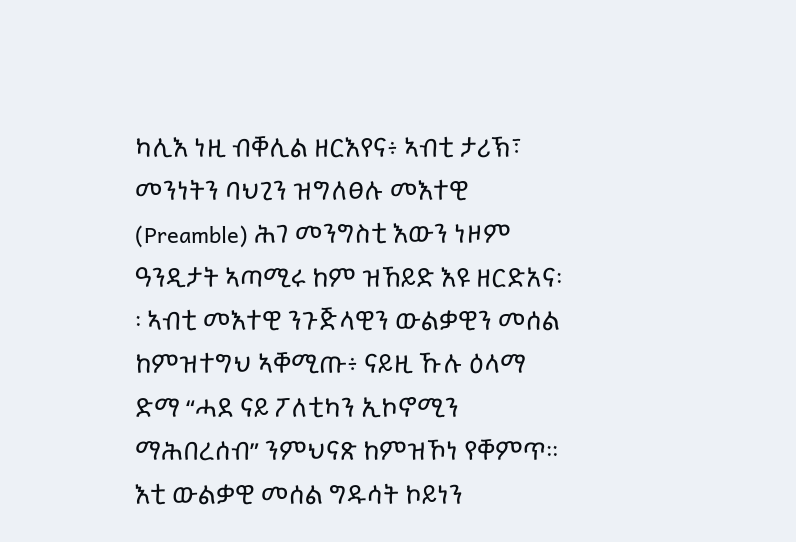ካሊእ ነዚ ብቐሊል ዘርእየና፥ ኣብቲ ታሪኽ፣ መንነትን ባህጊን ዝግለፀሉ መእተዊ (Preamble) ሕገ መንግስቲ እውን ነዞም ዓንዲታት ኣጣሚሩ ከም ዝኸይድ እዩ ዘርድአና፡፡ ኣብቲ መእተዊ ንጉጅላዊን ውልቃዊን መሰል ከምዝተግህ ኣቐሚጡ፥ ናይዚ ኹሉ ዕላማ ድማ “ሓደ ናይ ፖለቲካን ኢኮኖሚን ማሕበረሰብ” ንምህናጽ ከምዝኾነ የቐምጥ፡፡ እቲ ውልቃዊ መሰል ግዱሳት ኮይነን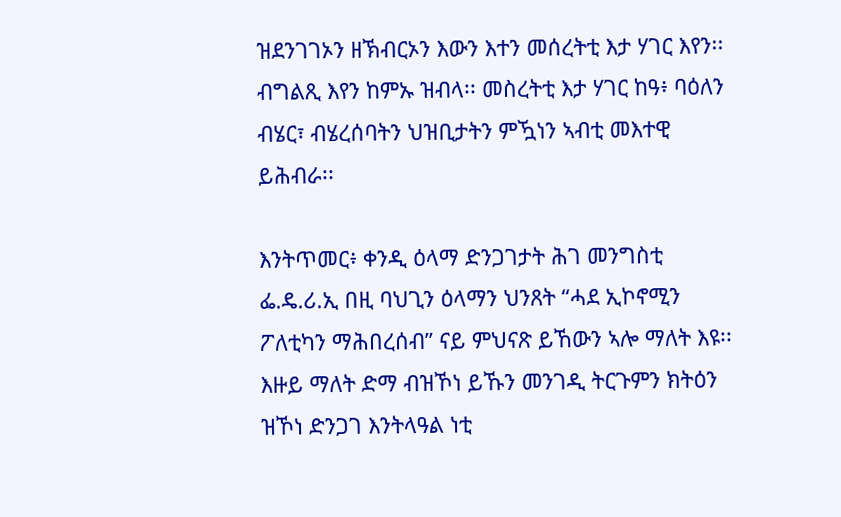ዝደንገገኦን ዘኽብርኦን እውን እተን መሰረትቲ እታ ሃገር እየን፡፡ ብግልጺ እየን ከምኡ ዝብላ፡፡ መስረትቲ እታ ሃገር ከዓ፥ ባዕለን ብሄር፣ ብሄረሰባትን ህዝቢታትን ምዃነን ኣብቲ መእተዊ ይሕብራ፡፡

እንትጥመር፥ ቀንዲ ዕላማ ድንጋገታት ሕገ መንግስቲ ፌ.ዴ.ሪ.ኢ በዚ ባህጊን ዕላማን ህንጸት “ሓደ ኢኮኖሚን ፖለቲካን ማሕበረሰብ” ናይ ምህናጽ ይኸውን ኣሎ ማለት እዩ፡፡ እዙይ ማለት ድማ ብዝኾነ ይኹን መንገዲ ትርጉምን ክትዕን ዝኾነ ድንጋገ እንትላዓል ነቲ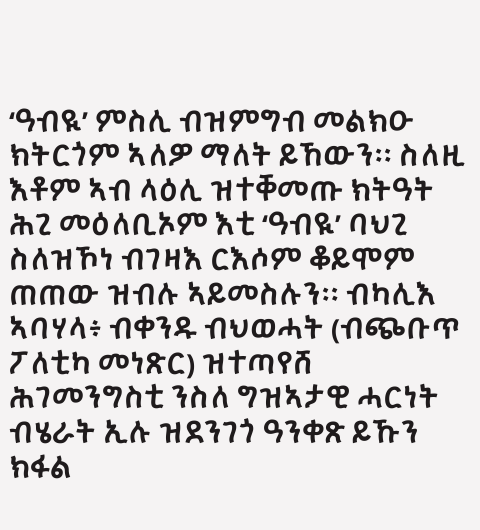‘ዓብዪ’ ምስሊ ብዝምግብ መልክዑ ክትርጎም ኣለዎ ማለት ይኸውን፡፡ ስለዚ እቶም ኣብ ላዕሊ ዝተቐመጡ ክትዓት ሕጊ መዕለቢኦም እቲ ‘ዓብዪ’ ባህጊ ስለዝኾነ ብገዛእ ርእሶም ቆይሞም ጠጠው ዝብሉ ኣይመስሉን፡፡ ብካሊእ ኣባሃላ፥ ብቀንዱ ብህወሓት (ብጭቡጥ ፖለቲካ መነጽር) ዝተጣየሸ ሕገመንግስቲ ንስለ ግዝኣታዊ ሓርነት ብሄራት ኢሉ ዝደንገጎ ዓንቀጽ ይኹን ክፋል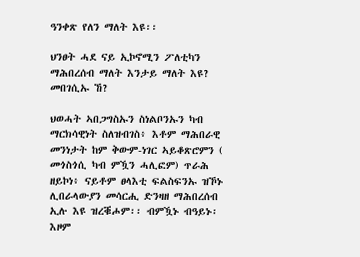ዓንቀጽ የለን ማለት እዩ፡፡

ህንፀት ሓደ ናይ ኢኮኖሚን ፖለቲካን ማሕበረሰብ ማለት እንታይ ማለት እዩ? መበገሲኡ ኸ?

ህወሓት ኣበጋግስኡን ስነልቦንኡን ካብ ማርክሳዊነት ስለዝብገስ፥ እቶም ማሕበራዊ መንነታት ከም ቅውም-ነገር ኣይቆጽሮምን ( መጎስጎሲ ካብ ምዃን ሓሊፎም) ጥራሕ ዘይኮነ፥ ናይቶም ፀላእቲ ፍልስፍንኡ ዝኾኑ ሊበራላውያን መሳርሒ ድንዛዘ ማሕበረሰብ ኢሉ እዩ ዝረቑሖም፡፡ ብምዃኑ ብዓይኑ፡ እዞም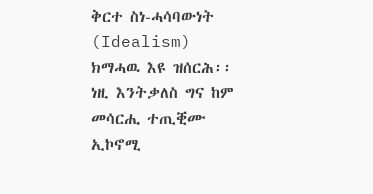ቅርተ ስነ-ሓሳባውነት (Idealism) ክማሓዉ እዩ ዝሰርሕ፡፡ ነዚ እንትቃለስ ግና ከም መሳርሒ ተጢቒሙ ኢኮኖሚ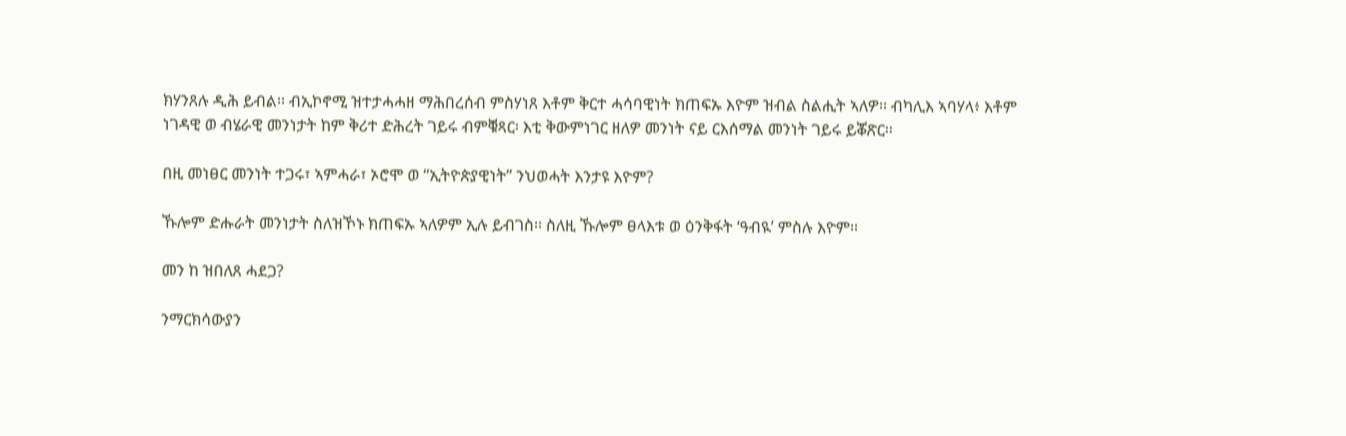ክሃንጸሉ ዲሕ ይብል፡፡ ብኢኮኖሚ ዝተታሓሓዘ ማሕበረሰብ ምስሃነጸ እቶም ቅርተ ሓሳባዊነት ክጠፍኡ እዮም ዝብል ስልሒት ኣለዎ፡፡ ብካሊእ ኣባሃላ፥ እቶም ነገዳዊ ወ ብሄራዊ መንነታት ከም ቅሪተ ድሕረት ገይሩ ብምቑጻር፡ እቲ ቅውምነገር ዘለዎ መንነት ናይ ርእሰማል መንነት ገይሩ ይቖጽር፡፡

በዚ መነፀር መንነት ተጋሩ፣ ኣምሓራ፣ ኦሮሞ ወ “ኢትዮጵያዊነት” ንህወሓት እንታዩ እዮም?

ኹሎም ድሑራት መንነታት ስለዝኾኑ ክጠፍኡ ኣለዎም ኢሉ ይብገስ፡፡ ስለዚ ኹሎም ፀላእቱ ወ ዕንቅፋት ‘ዓብዪ’ ምስሉ እዮም፡፡

መን ከ ዝበለጸ ሓደጋ?

ንማርክሳውያን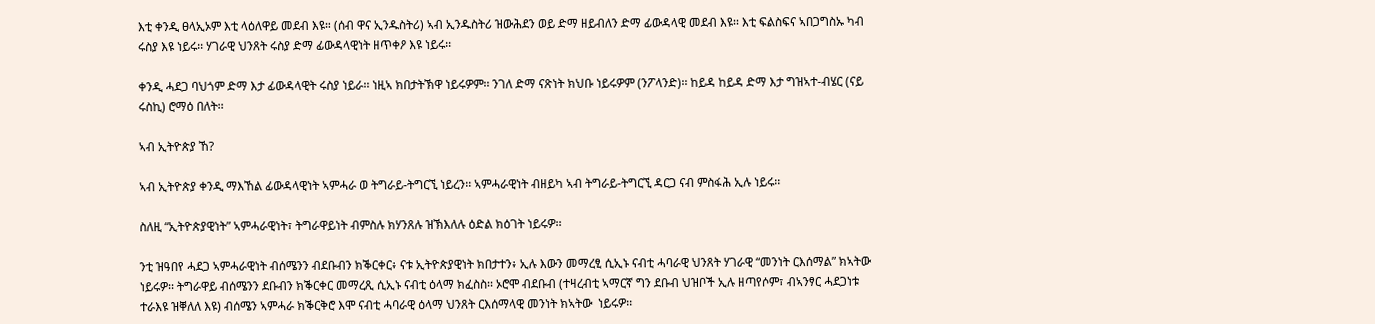እቲ ቀንዲ ፀላኢኦም እቲ ላዕለዋይ መደብ እዩ። (ሰብ ዋና ኢንዱስትሪ) ኣብ ኢንዱስትሪ ዝውሕደን ወይ ድማ ዘይብለን ድማ ፊውዳላዊ መደብ እዩ፡፡ እቲ ፍልስፍና ኣበጋግስኡ ካብ ሩስያ እዩ ነይሩ፡፡ ሃገራዊ ህንጸት ሩስያ ድማ ፊውዳላዊነት ዘጥቀዖ እዩ ነይሩ፡፡

ቀንዲ ሓደጋ ባህጎም ድማ እታ ፊውዳላዊት ሩስያ ነይራ፡፡ ነዚኣ ክበታትኽዋ ነይሩዎም፡፡ ንገለ ድማ ናጽነት ክህቡ ነይሩዎም (ንፖላንድ)፡፡ ከይዳ ከይዳ ድማ እታ ግዝኣተ-ብሄር (ናይ ሩስኪ) ሮማዕ በለት፡፡

ኣብ ኢትዮጵያ ኸ?

ኣብ ኢትዮጵያ ቀንዲ ማእኸል ፊውዳላዊነት ኣምሓራ ወ ትግራይ-ትግርኚ ነይረን፡፡ ኣምሓራዊነት ብዘይካ ኣብ ትግራይ-ትግርኚ ዳርጋ ናብ ምስፋሕ ኢሉ ነይሩ፡፡

ስለዚ “ኢትዮጵያዊነት” ኣምሓራዊነት፣ ትግራዋይነት ብምስሉ ክሃንጸሉ ዝኽእለሉ ዕድል ክዕገት ነይሩዎ፡፡

ንቲ ዝዓበየ ሓደጋ ኣምሓራዊነት ብሰሜንን ብደቡብን ክቕርቀር፥ ናቱ ኢትዮጵያዊነት ክበታተን፥ ኢሉ እውን መማረፂ ሲኢኑ ናብቲ ሓባራዊ ህንጸት ሃገራዊ “መንነት ርእሰማል” ክኣትው ነይሩዎ፡፡ ትግራዋይ ብሰሜንን ደቡብን ክቕርቀር መማረጺ ሲኢኑ ናብቲ ዕላማ ክፈስስ፡፡ ኦሮሞ ብደቡብ (ተዛረብቲ ኣማርኛ ግን ደቡብ ህዝቦች ኢሉ ዘጣየሶም፣ ብኣንፃር ሓደጋነቱ ተራእዩ ዝቐለለ እዩ) ብሰሜን ኣምሓራ ክቕርቅሮ እሞ ናብቲ ሓባራዊ ዕላማ ህንጸት ርእሰማላዊ መንነት ክኣትው  ነይሩዎ፡፡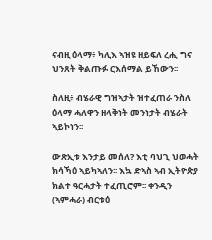ናብዚ ዕላማ፥ ካሊእ ኣዝዩ ዘይፍለ ረሒ ግና ህንጸት ቅልጡፉ ርእሰማል ይኸውን፡፡

ስለዚ፥ ብሄራዊ ግዝኣታት ዝተፈጠራ ንስለ ዕላማ ሓለዋን ዘላቅነት መንነታት ብሄራት ኣይኮነን፡፡

ውጽኢቱ እንታይ መሰለ? እቲ ባህጊ ህወሓት ክሳኻዕ ኣይካኣለን፡፡ እኳ ድኣስ ኣብ ኢትዮጵያ ክልተ ዓርሓታት ተፈጢሮም፡፡ ቀንዲን (ኣምሓራ) ብርቱዕ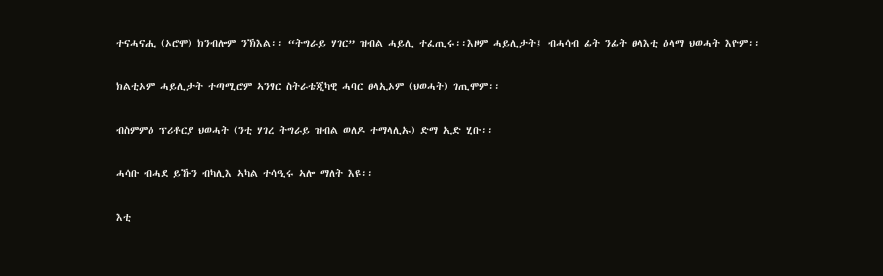ተናሓናሒ (ኦሮሞ) ክንብሎም ንኽእል፡፡ “ትግራይ ሃገር” ዝብል ሓይሊ ተፈጢሩ፡፡እዞም ሓይሊታት፤ ብሓሳብ ፊት ንፊት ፀላእቲ ዕላማ ህወሓት እዮም፡፡

ክልቲኦም ሓይሊታት ተጣሚሮም ኣንፃር ስትራቴጂካዊ ሓባር ፀላኢኦም (ህወሓት) ገጢሞም፡፡

ብስምምዕ ፕሪቶርያ ህወሓት (ንቲ ሃገረ ትግራይ ዝብል ወለዶ ተማላሊኡ) ድማ ኢድ ሂቡ፡፡

ሓሳቡ ብሓደ ይኹን ብካሊእ ኣካል ተሳዒሩ ኣሎ ማለት እዩ፡፡

እቲ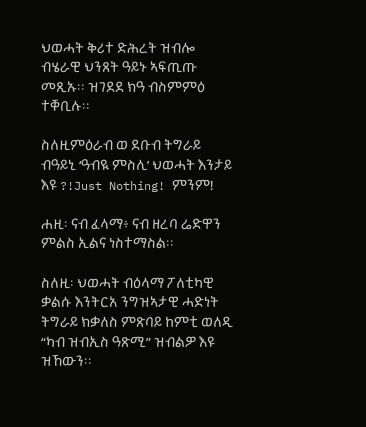ህወሓት ቅሪተ ድሕረት ዝብሎ ብሄራዊ ህንጸት ዓይኑ ኣፍጢጡ መጺኡ፡፡ ዝገደደ ክዓ ብስምምዕ ተቐቢሉ፡፡

ስለዚምዕራብ ወ ደቡብ ትግራይ ብዓይኒ ‘ዓብዪ ምስሊ’ ህወሓት እንታይ እዩ ?!Just Nothing! ምንም!

ሐዚ፡ ናብ ፈላማ፥ ናብ ዘረባ ሬድዋን ምልስ ኢልና ነስተማስል፡፡

ስለዚ፡ ህወሓት ብዕላማ ፖለቲካዊ ቃልሱ እንትርአ ንግዝኣታዊ ሓድነት ትግራይ ክቃለስ ምጽባይ ከምቲ ወለዲ “ካብ ዝብኢስ ዓጽሚ” ዝብልዎ እዩ ዝኸውን፡፡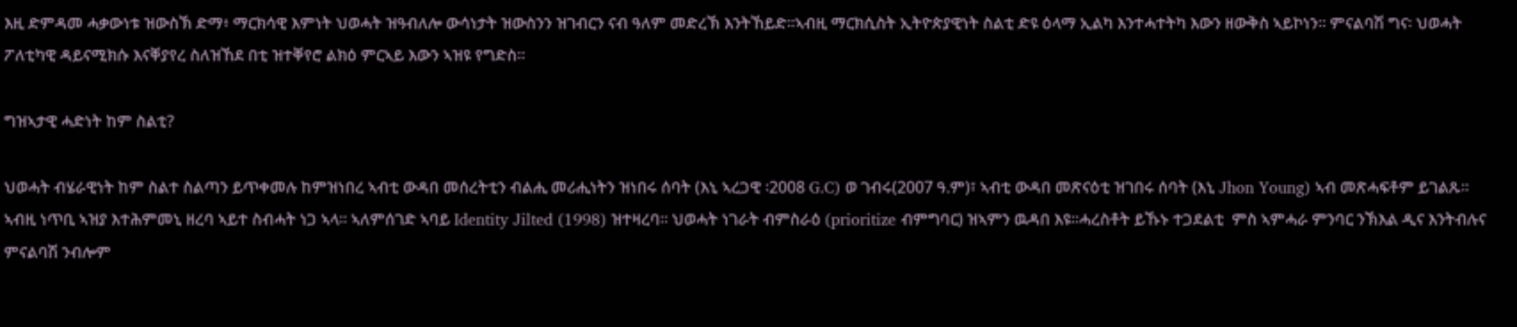እዚ ድምዳመ ሓቃውነቱ ዝውስኽ ድማ፥ ማርክሳዊ እምነት ህወሓት ዝዓብለሎ ውሳነታት ዝውስንን ዝገብርን ናብ ዓለም መድረኽ እንትኸይድ፡፡ኣብዚ ማርክሲስት ኢትዮጵያዊነት ስልቲ ድዩ ዕላማ ኢልካ እንተሓተትካ እውን ዘውቅስ ኣይኮነን፡፡ ምናልባሽ ግና፡ ህወሓት ፖለቲካዊ ዳይናሚክሱ እናቐያየረ ስለዝኸደ በቲ ዝተቐየሮ ልክዕ ምርኣይ እውን ኣዝዩ የግድስ፡፡

ግዝኣታዊ ሓድነት ከም ስልቲ?

ህወሓት ብሄራዊነት ከም ስልተ ስልጣን ይጥቀመሉ ከምዝነበረ ኣብቲ ውዳበ መሰረትቲን ብልሒ መሪሒነትን ዝነበሩ ሰባት (እኒ ኣረጋዊ ፡2008 G.C) ወ ገብሩ(2007 ዓ.ም)፣ ኣብቲ ውዳበ መጽናዕቲ ዝገበሩ ሰባት (እኒ Jhon Young) ኣብ መጽሓፍቶም ይገልጹ፡፡ ኣብዚ ነጥቢ ኣዝያ እተሕምመኒ ዘረባ ኣይተ ስብሓት ነጋ ኣላ፡፡ ኣለምሰገድ ኣባይ Identity Jilted (1998) ዝተዛረባ፡፡ ህወሓት ነገራት ብምስራዕ (prioritize ብምግባር) ዝኣምን ዉዳበ እዩ፡፡ሓረስቶት ይኹኑ ተጋደልቲ  ምስ ኣምሓራ ምንባር ንኽእል ዲና እንትብሉና ምናልባሽ ንብሎም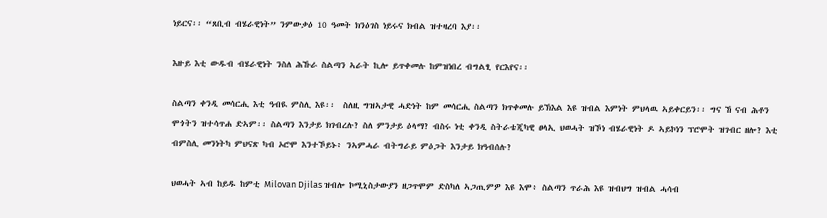ነይርና፡፡ “ጸቢብ ብሄራዊነት” ንምውቃዕ 10 ዓመት ክንዕገስ ነይሩና ክብል ዝተዛረባ እያ፡፡

እዙይ እቲ ውዱብ ብሄራዊነት ንስለ ሕኹራ ስልጣን ኣራት ኪሎ ይጥቀመሉ ከምዝነበረ ብግልፂ የርእየና፡፡

ስልጣን ቀንዲ መሳርሒ እቲ ዓብዪ ምስሊ እዩ፡፡  ስለዚ ግዝኣታዊ ሓድነት ከም መሳርሒ ስልጣን ክጥቀመሉ ይኽእል እዩ ዝብል እምነት ምህላዉ ኣይቀርይን፡፡ ግና ኸ ናብ ሕቶን ሞጎትን ዝተሳጥሐ ድኣም፡፡ ስልጣን እንታይ ክገብረሉ? ስለ ምንታይ ዕላማ? ብስሩ ነቲ ቀንዲ ስትራቴጂካዊ ፀላኢ ህወሓት ዝኾነ ብሄራዊነት ዶ ኣይኮነን ፕሮሞት ዝገብር ዘሎ? እቲ ብምስሊ መንነትካ ምህናጽ ካብ ኦሮሞ እንተኾይኑ፥ ንኣምሓራ ብትግራይ ምዕጋት እንታይ ክዓብሰሉ?

ህወሓት ኣብ ከይዱ ከምቲ Milovan Djilas ዝብሎ ኮሚኒስታውያን ዘጋጥሞም ድስካለ ኣጋጢምዎ እዩ እሞ፥ ስልጣን ጥራሕ እዩ ዝብህግ ዝብል ሓሳብ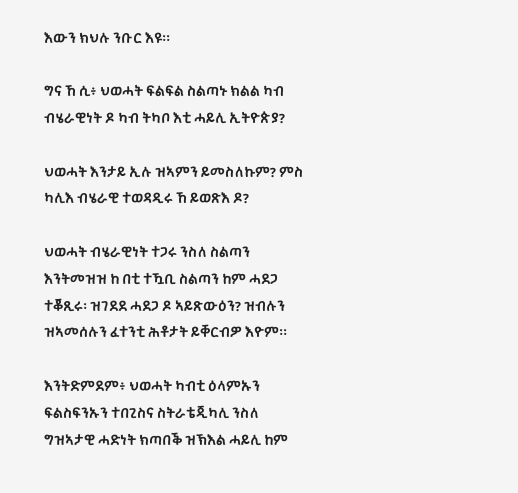እውን ክህሉ ንቡር እዩ፡፡

ግና ኸ ሲ፥ ህወሓት ፍልፍል ስልጣኑ ክልል ካብ ብሄራዊነት ዶ ካብ ትካቦ እቲ ሓይሊ ኢትዮጵያ?

ህወሓት እንታይ ኢሉ ዝኣምን ይመስለኩም? ምስ ካሊእ ብሄራዊ ተወዳዲሩ ኸ ይወጽእ ዶ?

ህወሓት ብሄራዊነት ተጋሩ ንስለ ስልጣን እንትመዝዝ ከ በቲ ተዃቢ ስልጣን ከም ሓደጋ ተቖጺሩ፡ ዝገደደ ሓደጋ ዶ ኣይጽውዕን? ዝብሉን ዝኣመሰሉን ፈተንቲ ሕቶታት ይቐርብዎ እዮም፡፡

እንትድምደም፥ ህወሓት ካብቲ ዕላምኡን ፍልስፍንኡን ተበጊስና ስትራቴጂካሊ ንስለ ግዝኣታዊ ሓድነት ክጣበቕ ዝኽእል ሓይሊ ከም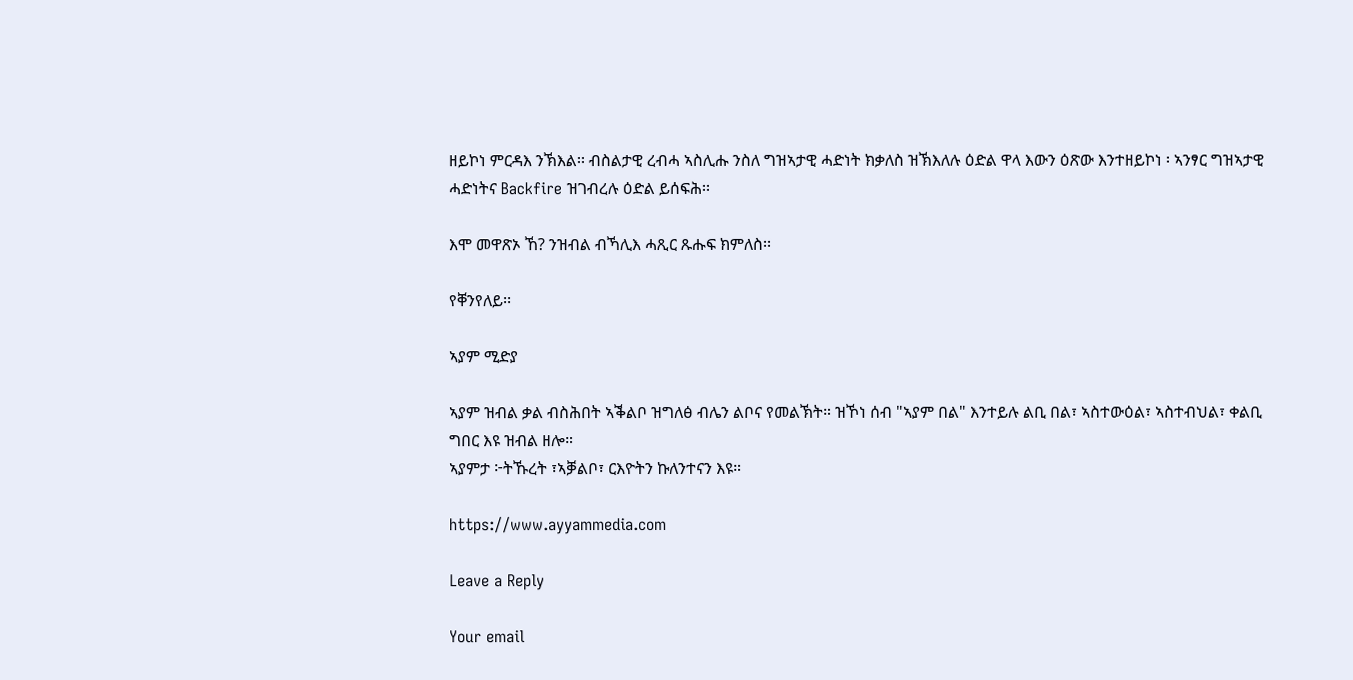ዘይኮነ ምርዳእ ንኽእል፡፡ ብስልታዊ ረብሓ ኣስሊሑ ንስለ ግዝኣታዊ ሓድነት ክቃለስ ዝኽእለሉ ዕድል ዋላ እውን ዕጽው እንተዘይኮነ ፡ ኣንፃር ግዝኣታዊ ሓድነትና Backfire ዝገብረሉ ዕድል ይሰፍሕ፡፡

እሞ መዋጽኦ ኸ? ንዝብል ብኻሊእ ሓጺር ጹሑፍ ክምለስ፡፡

የቐንየለይ፡፡

ኣያም ሚድያ

ኣያም ዝብል ቃል ብስሕበት ኣቕልቦ ዝግለፅ ብሌን ልቦና የመልኽት። ዝኾነ ሰብ "ኣያም በል" እንተይሉ ልቢ በል፣ ኣስተውዕል፣ ኣስተብህል፣ ቀልቢ ግበር እዩ ዝብል ዘሎ።
ኣያምታ ፦ትኹረት ፣ኣቓልቦ፣ ርእዮትን ኩለንተናን እዩ።

https://www.ayyammedia.com

Leave a Reply

Your email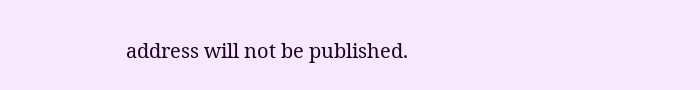address will not be published.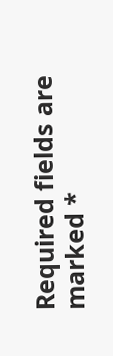Required fields are marked *